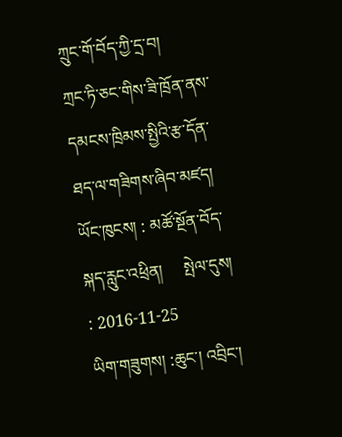ཀྲུང་གོ་བོད་ཀྱི་དྲ་བ།
ཀྲང་ཏི་ཅང་གིས་ཟི་ཁྲོན་ནས་དམངས་ཁྲིམས་སྤྱིའི་རྩ་དོན་ཐད་ལ་གཟིགས་ཞིབ་མཛད།
ཡོང་ཁུངས། : མཚོ་སྔོན་བོད་སྐད་རླུང་འཕྲིན།     སྤེལ་དུས། : 2016-11-25
ཡིག་གཟུགས། :ཆུང་། འབྲིང་།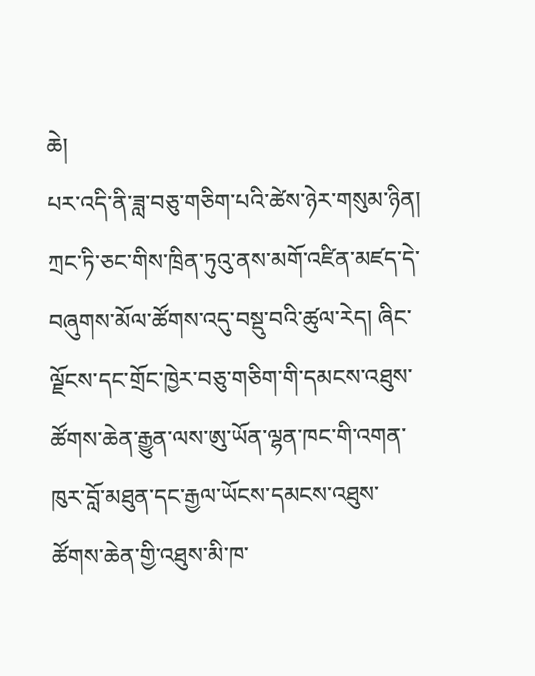ཆེ།
པར་འདི་ནི་ཟླ་བཅུ་གཅིག་པའི་ཚེས་ཉེར་གསུམ་ཉིན། ཀྲང་ཏི་ཅང་གིས་ཁྲིན་ཏུའུ་ནས་མགོ་འཛིན་མཛད་དེ་བཞུགས་མོལ་ཚོགས་འདུ་བསྡུ་བའི་ཚུལ་རེད། ཞིང་ལྗོངས་དང་གྲོང་ཁྱེར་བཅུ་གཅིག་གི་དམངས་འཐུས་ཚོགས་ཆེན་རྒྱུན་ལས་ཨུ་ཡོན་ལྷན་ཁང་གི་འགན་ཁུར་བློ་མཐུན་དང་རྒྱལ་ཡོངས་དམངས་འཐུས་ཚོགས་ཆེན་གྱི་འཐུས་མི་ཁ་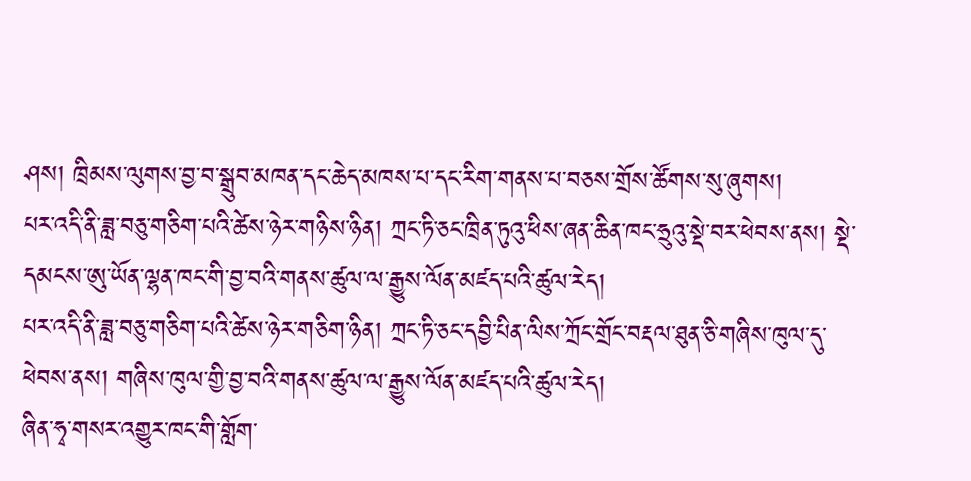ཤས། ཁྲིམས་ལུགས་བྱ་བ་སྒྲུབ་མཁན་དང་ཆེད་མཁས་པ་དང་རིག་གནས་པ་བཅས་གྲོས་ཚོགས་སུ་ཞུགས།
པར་འདི་ནི་ཟླ་བཅུ་གཅིག་པའི་ཚེས་ཉེར་གཉིས་ཉིན། ཀྲང་ཏི་ཅང་ཁྲིན་ཏུའུ་ཕིས་ཞན་ཆིན་ཁང་ཧྲུའུ་སྡེ་བར་ཕེབས་ནས། སྡེ་དམངས་ཨུ་ཡོན་ལྷན་ཁང་གི་བྱ་བའི་གནས་ཚུལ་ལ་རྒྱུས་ལོན་མཛད་པའི་ཚུལ་རེད།
པར་འདི་ནི་ཟླ་བཅུ་གཅིག་པའི་ཚེས་ཉེར་གཅིག་ཉིན། ཀྲང་ཏི་ཅང་དབྱི་པིན་ལིས་ཀྲོང་གྲོང་བརྡལ་ཐུན་ཅི་གཞིས་ཁུལ་དུ་ཕེབས་ནས། གཞིས་ཁུལ་གྱི་བྱ་བའི་གནས་ཚུལ་ལ་རྒྱུས་ལོན་མཛད་པའི་ཚུལ་རེད།
ཞིན་ཧྭ་གསར་འགྱུར་ཁང་གི་གློག་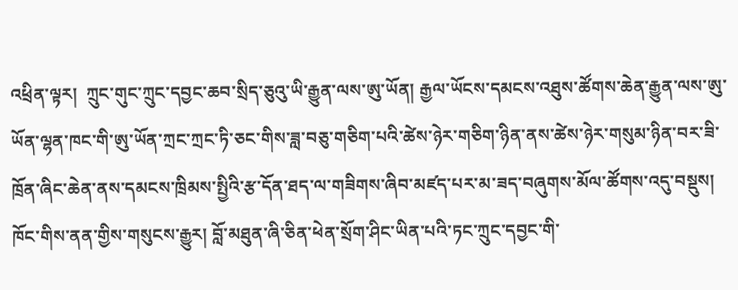འཕྲིན་ལྟར།  ཀྲུང་གུང་ཀྲུང་དབྱང་ཆབ་སྲིད་ཅུའུ་ཡི་རྒྱུན་ལས་ཨུ་ཡོན། རྒྱལ་ཡོངས་དམངས་འཐུས་ཚོགས་ཆེན་རྒྱུན་ལས་ཨུ་ཡོན་ལྷན་ཁང་གི་ཨུ་ཡོན་ཀྲང་ཀྲང་ཏི་ཅང་གིས་ཟླ་བཅུ་གཅིག་པའི་ཚེས་ཉེར་གཅིག་ཉིན་ནས་ཚེས་ཉེར་གསུམ་ཉིན་བར་ཟི་ཁྲོན་ཞིང་ཆེན་ནས་དམངས་ཁྲིམས་སྤྱིའི་རྩ་དོན་ཐད་ལ་གཟིགས་ཞིབ་མཛད་པར་མ་ཟད་བཞུགས་མོལ་ཚོགས་འདུ་བསྡུས། ཁོང་གིས་ནན་གྱིས་གསུངས་རྒྱུར། བློ་མཐུན་ཞི་ཅིན་ཕེན་སྲོག་ཤིང་ཡིན་པའི་ཏང་ཀྲུང་དབྱང་གི་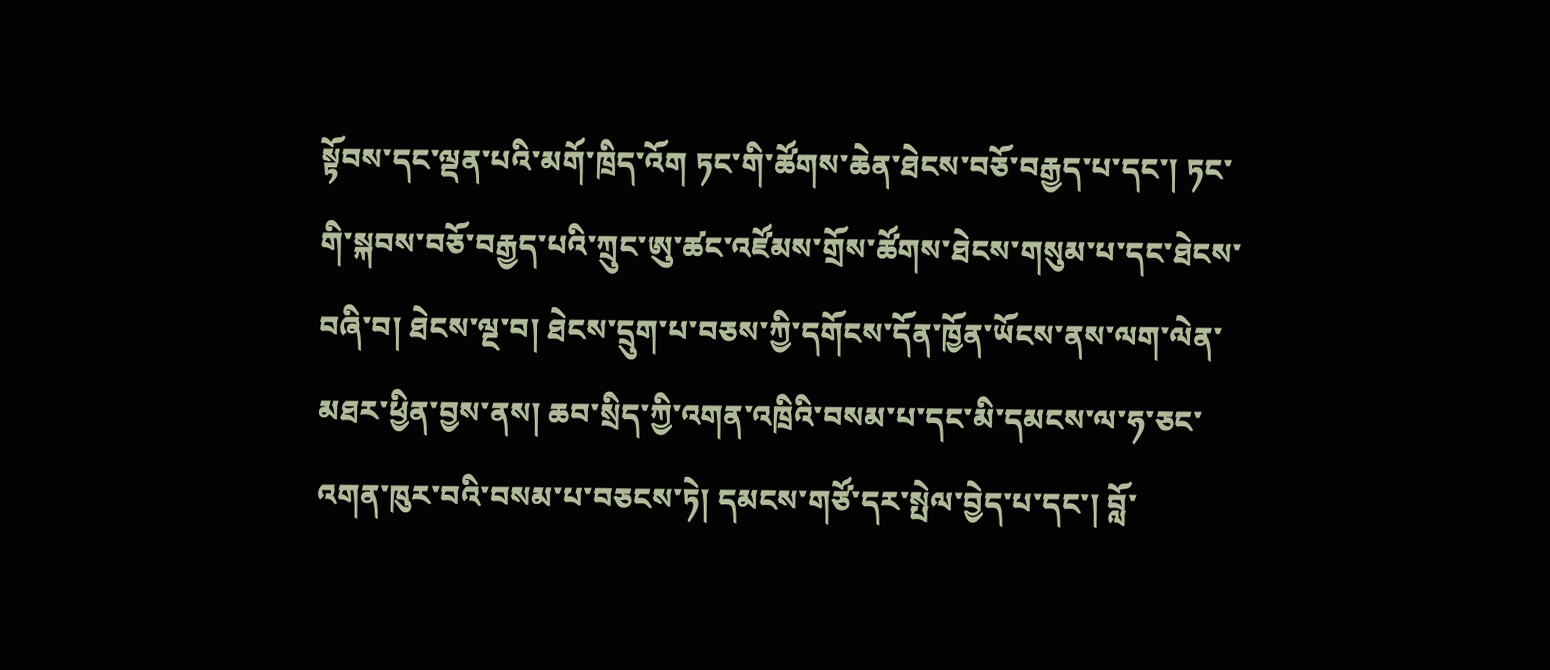སྟོབས་དང་ལྡན་པའི་མགོ་ཁྲིད་འོག ཏང་གི་ཚོགས་ཆེན་ཐེངས་བཅོ་བརྒྱད་པ་དང་། ཏང་གི་སྐབས་བཅོ་བརྒྱད་པའི་ཀྲུང་ཨུ་ཚང་འཛོམས་གྲོས་ཚོགས་ཐེངས་གསུམ་པ་དང་ཐེངས་བཞི་བ། ཐེངས་ལྔ་བ། ཐེངས་དྲུག་པ་བཅས་ཀྱི་དགོངས་དོན་ཁྱོན་ཡོངས་ནས་ལག་ལེན་མཐར་ཕྱིན་བྱས་ནས། ཆབ་སྲིད་ཀྱི་འགན་འཁྲིའི་བསམ་པ་དང་མི་དམངས་ལ་ཧ་ཅང་འགན་ཁུར་བའི་བསམ་པ་བཅངས་ཏེ། དམངས་གཙོ་དར་སྤེལ་བྱེད་པ་དང་། བློ་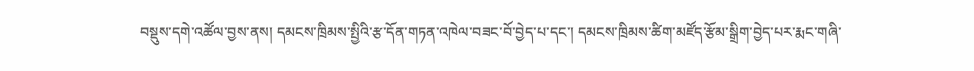བསྡུས་དགེ་འཚོལ་བྱས་ནས། དམངས་ཁྲིམས་སྤྱིའི་རྩ་དོན་གཏན་འཁེལ་བཟང་བོ་བྱེད་པ་དང་། དམངས་ཁྲིམས་ཚིག་མཛོད་རྩོམ་སྒྲིག་བྱེད་པར་རྨང་གཞི་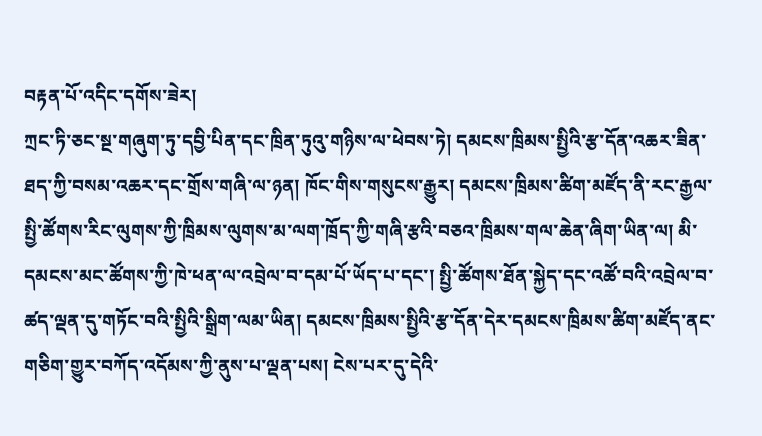བརྟན་པོ་འདིང་དགོས་ཟེར།
ཀྲང་ཏི་ཅང་སྔ་གཞུག་ཏུ་དབྱི་པིན་དང་ཁྲིན་ཏུའུ་གཉིས་ལ་ཕེབས་ཏེ། དམངས་ཁྲིམས་སྤྱིའི་རྩ་དོན་འཆར་ཟིན་ཐད་ཀྱི་བསམ་འཆར་དང་གྲོས་གཞི་ལ་ཉན། ཁོང་གིས་གསུངས་རྒྱུར། དམངས་ཁྲིམས་ཚིག་མཛོད་ནི་རང་རྒྱལ་སྤྱི་ཚོགས་རིང་ལུགས་ཀྱི་ཁྲིམས་ལུགས་མ་ལག་ཁྲོད་ཀྱི་གཞི་རྩའི་བཅའ་ཁྲིམས་གལ་ཆེན་ཞིག་ཡིན་ལ། མི་དམངས་མང་ཚོགས་ཀྱི་ཁེ་ཕན་ལ་འབྲེལ་བ་དམ་པོ་ཡོད་པ་དང་། སྤྱི་ཚོགས་ཐོན་སྐྱེད་དང་འཚོ་བའི་འབྲེལ་བ་ཚད་ལྡན་དུ་གཏོང་བའི་སྤྱིའི་སྒྲིག་ལམ་ཡིན། དམངས་ཁྲིམས་སྤྱིའི་རྩ་དོན་དེར་དམངས་ཁྲིམས་ཚིག་མཛོད་ནང་གཅིག་གྱུར་བཀོད་འདོམས་ཀྱི་ནུས་པ་ལྡན་པས། ངེས་པར་དུ་དེའི་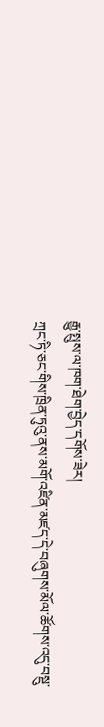རྒྱུ་སྤུས་ལ་ཁག་ཐེག་བྱེད་དགོས་ཟེར།
ཀྲང་ཏི་ཅང་གིས་ཁྲིན་ཏུའུ་ནས་མགོ་འཛིན་མཛད་དེ་བཞུགས་མོལ་ཚོགས་འདུ་བསྡུ་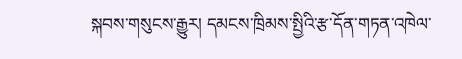སྐབས་གསུངས་རྒྱུར། དམངས་ཁྲིམས་སྤྱིའི་རྩ་དོན་གཏན་འཁེལ་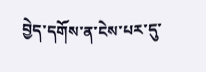བྱེད་དགོས་ན་ངེས་པར་དུ་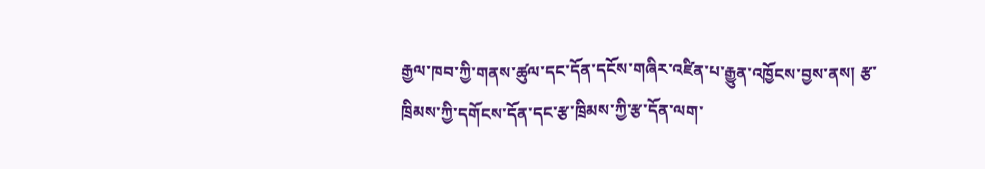རྒྱལ་ཁབ་ཀྱི་གནས་ཚུལ་དང་དོན་དངོས་གཞིར་འཛིན་པ་རྒྱུན་འཁྱོངས་བྱས་ནས། རྩ་ཁྲིམས་ཀྱི་དགོངས་དོན་དང་རྩ་ཁྲིམས་ཀྱི་རྩ་དོན་ལག་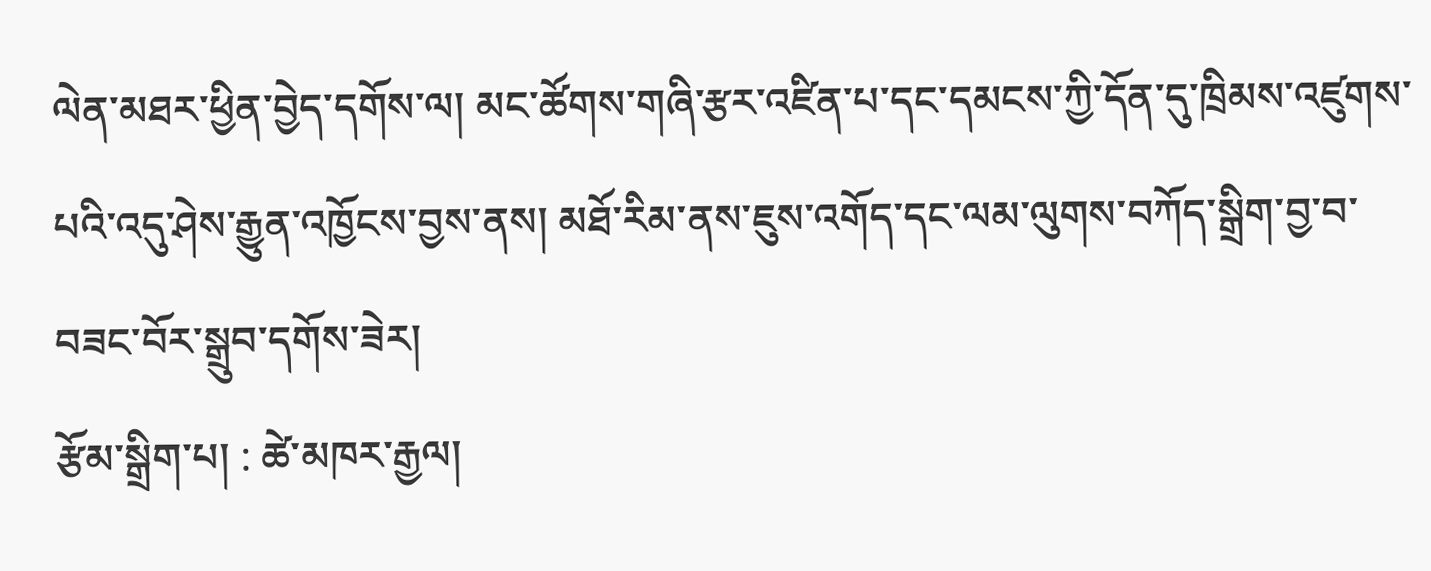ལེན་མཐར་ཕྱིན་བྱེད་དགོས་ལ། མང་ཚོགས་གཞི་རྩར་འཛིན་པ་དང་དམངས་ཀྱི་དོན་དུ་ཁྲིམས་འཛུགས་པའི་འདུ་ཤེས་རྒྱུན་འཁྱོངས་བྱས་ནས། མཐོ་རིམ་ནས་ཇུས་འགོད་དང་ལམ་ལུགས་བཀོད་སྒྲིག་བྱ་བ་བཟང་བོར་སྒྲུབ་དགོས་ཟེར།
རྩོམ་སྒྲིག་པ། : ཚེ་མཁར་རྒྱལ།